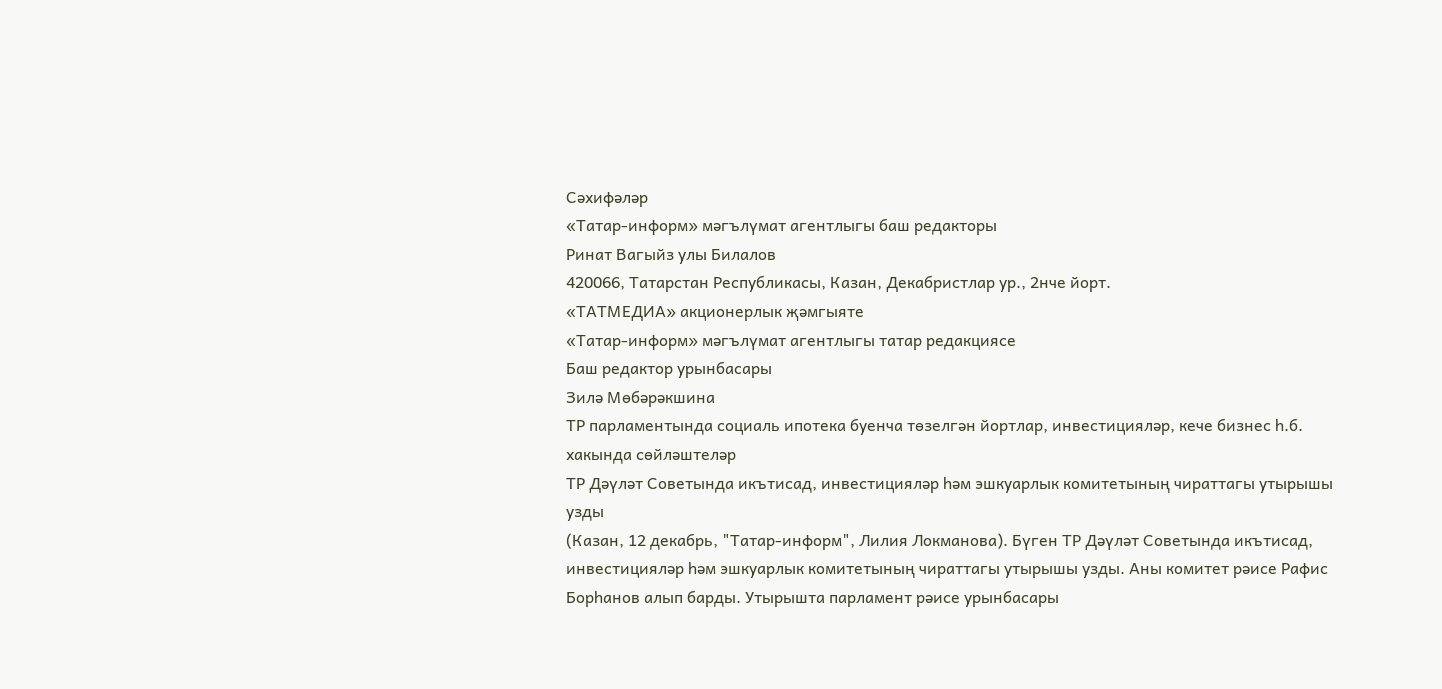Сәхифәләр
«Татар-информ» мәгълүмат агентлыгы баш редакторы
Ринат Вагыйз улы Билалов
420066, Татарстан Республикасы, Казан, Декабристлар ур., 2нче йорт.
«ТАТМЕДИА» акционерлык җәмгыяте
«Татар-информ» мәгълүмат агентлыгы татар редакциясе
Баш редактор урынбасары
Зилә Мөбәрәкшина
ТР парламентында социаль ипотека буенча төзелгән йортлар, инвестицияләр, кече бизнес һ.б. хакында сөйләштеләр
ТР Дәүләт Советында икътисад, инвестицияләр һәм эшкуарлык комитетының чираттагы утырышы узды
(Казан, 12 декабрь, "Татар-информ", Лилия Локманова). Бүген ТР Дәүләт Советында икътисад, инвестицияләр һәм эшкуарлык комитетының чираттагы утырышы узды. Аны комитет рәисе Рафис Борһанов алып барды. Утырышта парламент рәисе урынбасары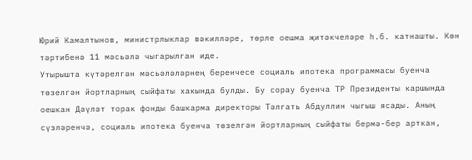Юрий Камалтынов, министрлыклар вәкилләре, төрле оешма җитәкчеләре һ.б. катнашты. Көн тәртибенә 11 мәсьәлә чыгарылган иде.
Утырышта күтәрелгән мәсьәләләрнең беренчесе социаль ипотека программасы буенча төзелгән йортларның сыйфаты хакында булды. Бу сорау буенча ТР Президенты каршында оешкан Дәүләт торак фонды башкарма директоры Тәлгать Абдуллин чыгыш ясады. Аның сүзләренчә, социаль ипотека буенча төзелгән йортларның сыйфаты бермә-бер арткан,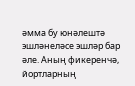әмма бу юнәлештә эшләнеләсе эшләр бар әле. Аның фикеренчә, йортларның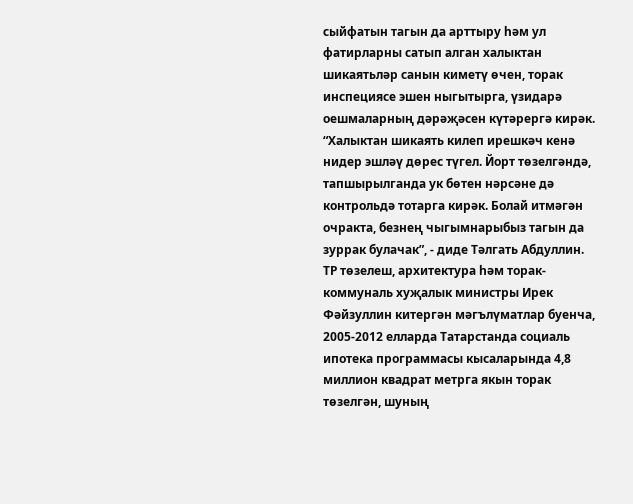сыйфатын тагын да арттыру һәм ул фатирларны сатып алган халыктан шикаятьләр санын киметү өчен, торак инспециясе эшен ныгытырга, үзидарә оешмаларның дәрәҗәсен күтәрергә кирәк. “Халыктан шикаять килеп ирешкәч кенә нидер эшләү дөрес түгел. Йорт төзелгәндә, тапшырылганда ук бөтен нәрсәне дә контрольдә тотарга кирәк. Болай итмәгән очракта, безнең чыгымнарыбыз тагын да зуррак булачак”, - диде Тәлгать Абдуллин.
ТР төзелеш, архитектура һәм торак-коммуналь хуҗалык министры Ирек Фәйзуллин китергән мәгълүматлар буенча, 2005-2012 елларда Татарстанда социаль ипотека программасы кысаларында 4,8 миллион квадрат метрга якын торак төзелгән, шуның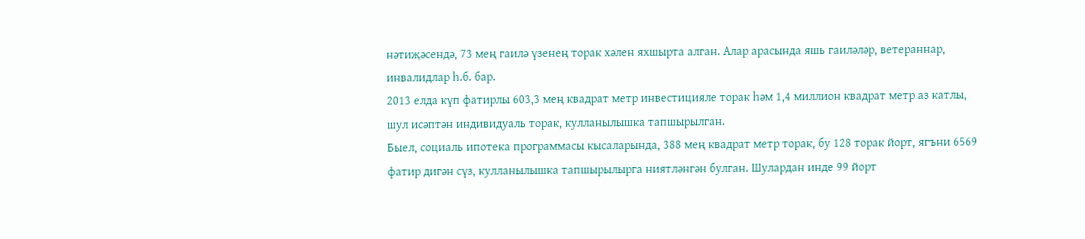нәтиҗәсендә, 73 мең гаилә үзенең торак хәлен яхшырта алган. Алар арасында яшь гаиләләр, ветераннар, инвалидлар һ.б. бар.
2013 елда күп фатирлы 603,3 мең квадрат метр инвестицияле торак һәм 1,4 миллион квадрат метр аз катлы, шул исәптән индивидуаль торак, кулланылышка тапшырылган.
Быел, социаль ипотека программасы кысаларында, 388 мең квадрат метр торак, бу 128 торак йорт, ягъни 6569 фатир дигән сүз, кулланылышка тапшырылырга ниятләнгән булган. Шулардан инде 99 йорт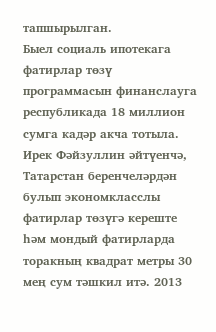тапшырылган.
Быел социаль ипотекага фатирлар төзү программасын финанслауга республикада 18 миллион сумга кадәр акча тотыла.
Ирек Фәйзуллин әйтүенчә, Татарстан беренчеләрдән булып экономкласслы фатирлар төзүгә кереште һәм мондый фатирларда торакның квадрат метры 30 мең сум тәшкил итә. 2013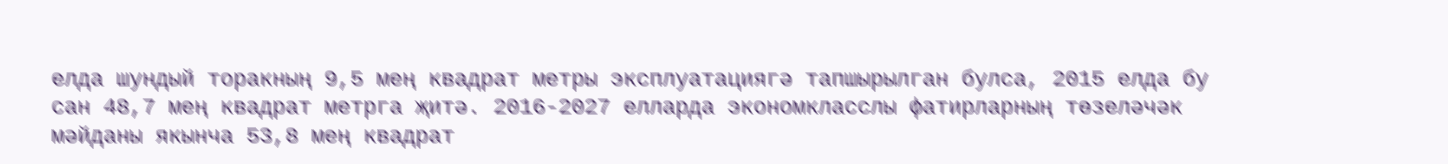елда шундый торакның 9,5 мең квадрат метры эксплуатациягә тапшырылган булса, 2015 елда бу сан 48,7 мең квадрат метрга җитә. 2016-2027 елларда экономкласслы фатирларның төзеләчәк мәйданы якынча 53,8 мең квадрат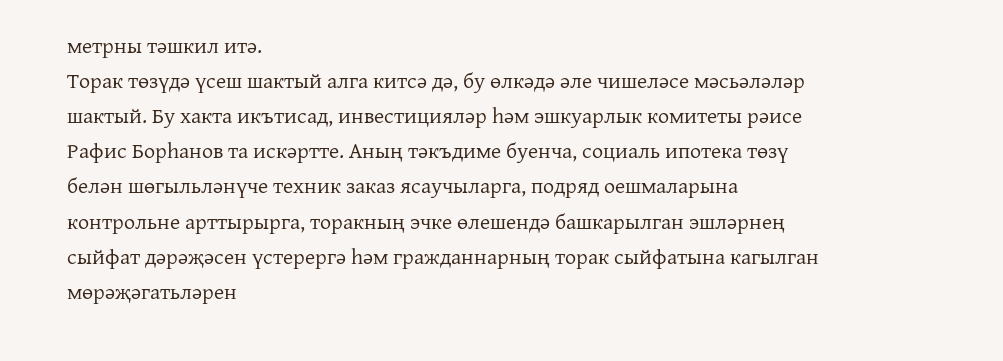метрны тәшкил итә.
Торак төзүдә үсеш шактый алга китсә дә, бу өлкәдә әле чишеләсе мәсьәләләр шактый. Бу хакта икътисад, инвестицияләр һәм эшкуарлык комитеты рәисе Рафис Борһанов та искәртте. Аның тәкъдиме буенча, социаль ипотека төзү белән шөгыльләнүче техник заказ ясаучыларга, подряд оешмаларына контрольне арттырырга, торакның эчке өлешендә башкарылган эшләрнең сыйфат дәрәҗәсен үстерергә һәм гражданнарның торак сыйфатына кагылган мөрәҗәгатьләрен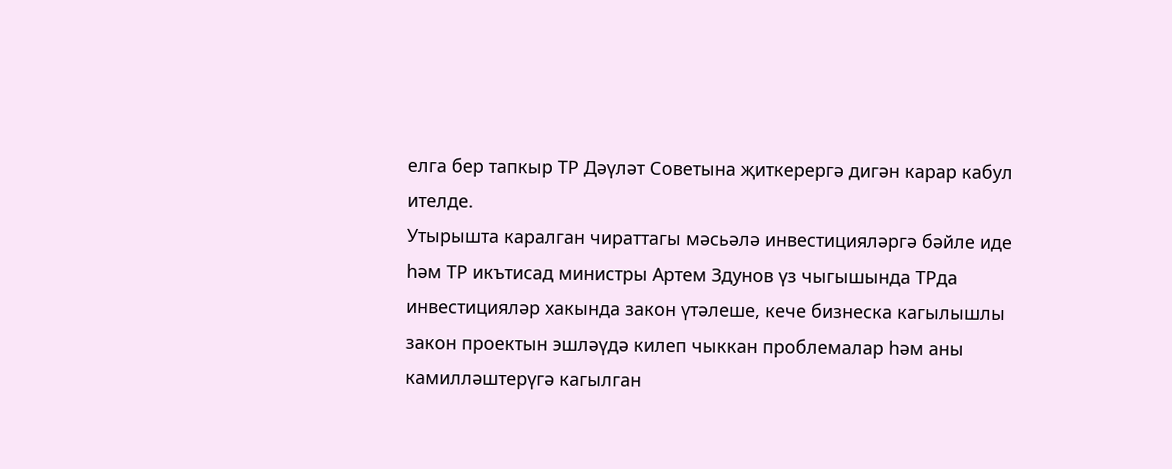елга бер тапкыр ТР Дәүләт Советына җиткерергә дигән карар кабул ителде.
Утырышта каралган чираттагы мәсьәлә инвестицияләргә бәйле иде һәм ТР икътисад министры Артем Здунов үз чыгышында ТРда инвестицияләр хакында закон үтәлеше, кече бизнеска кагылышлы закон проектын эшләүдә килеп чыккан проблемалар һәм аны камилләштерүгә кагылган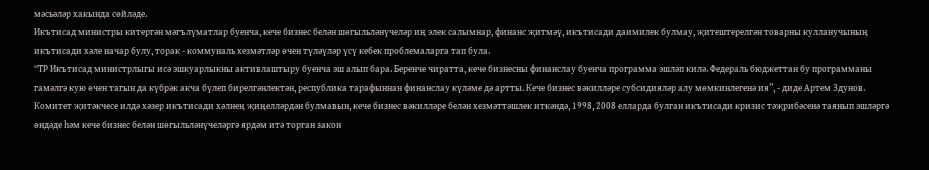мәсьәләр хакында сөйләде.
Икътисад министры китергән мәгълүматлар буенча, кече бизнес белән шөгыльләнүчеләр иң элек салымнар, финанс җитмәү, икътисади даимилек булмау, җитештерелгән товарны кулланучының икътисади хәле начар булу, торак - коммуналь хезмәтләр өчен түләүләр үсү кебек проблемаларга тап була.
“ТР Икътисад министрлыгы исә эшкуарлыкны активлаштыру буенча эш алып бара. Беренче чиратта, кече бизнесны финанслау буенча программа эшләп килә. Федераль бюджеттан бу программаны гамәлгә кую өчен тагын да күбрәк акча бүлеп бирелгәнлектән, республика тарафыннан финанслау күләме дә артты. Кече бизнес вәкилләре субсидияләр алу мөмкинлегенә ия”, - диде Артем Здунов.
Комитет җитәкчесе илдә хәзер икътисади хәлнең җиңелләрдән булмавын, кече бизнес вәкилләре белән хезмәттәшлек иткәндә, 1998, 2008 елларда булган икътисади кризис тәҗрибәсенә таянып эшләргә өндәде һәм кече бизнес белән шөгыльләнүчеләргә ярдәм итә торган закон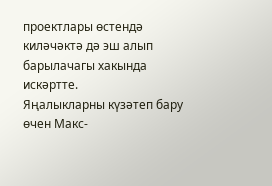проектлары өстендә киләчәктә дә эш алып барылачагы хакында искәртте.
Яңалыкларны күзәтеп бару өчен Макс-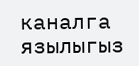каналга язылыгыз